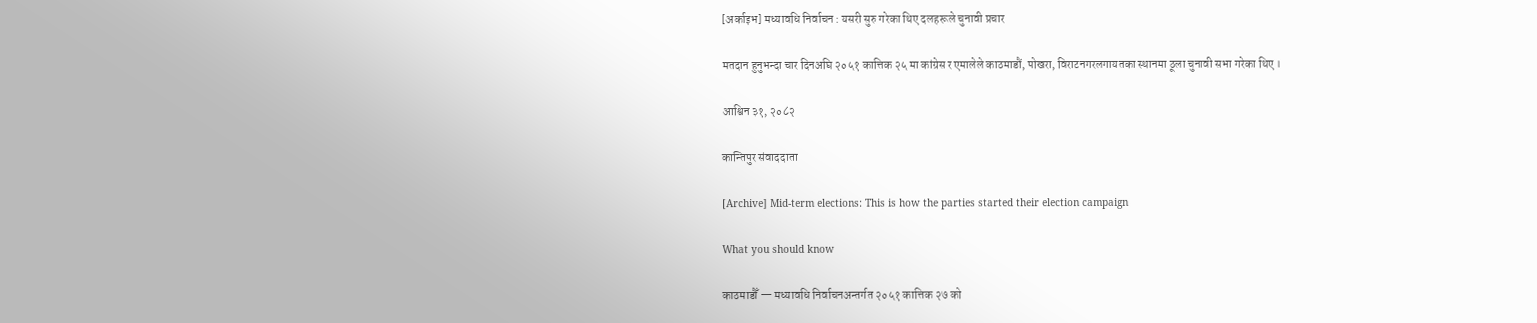[अर्काइभ] मध्यावधि निर्वाचन : यसरी सुरु गरेका थिए दलहरूले चुनावी प्रचार

मतदान हुनुभन्दा चार दिनअघि २०५१ कात्तिक २५ मा कांग्रेस र एमालेले काठमाडौं, पोखरा, विराटनगरलगायतका स्थानमा ठूला चुनावी सभा गरेका थिए ।

आश्विन ३१, २०८२

कान्तिपुर संवाददाता

[Archive] Mid-term elections: This is how the parties started their election campaign

What you should know

काठमाडौँ — मध्यावधि निर्वाचनअन्तर्गत २०५१ कात्तिक २७ को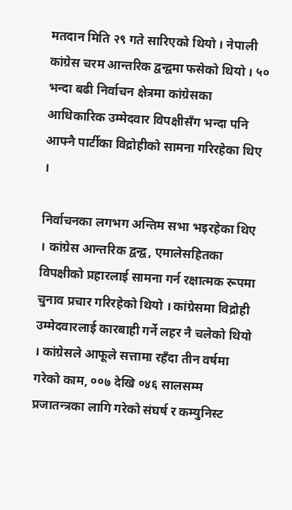मतदान मिति २९ गते सारिएको थियो । नेपाली कांग्रेस चरम आन्तरिक द्वन्द्वमा फसेको थियो । ५० भन्दा बढी निर्वाचन क्षेत्रमा कांग्रेसका आधिकारिक उम्मेदवार विपक्षीसँग भन्दा पनि आफ्नै पार्टीका विद्रोहीको सामना गरिरहेका थिए ।

निर्वाचनका लगभग अन्तिम सभा भइरहेका थिए । कांग्रेस आन्तरिक द्वन्द्व, एमालेसहितका विपक्षीको प्रहारलाई सामना गर्न रक्षात्मक रूपमा चुनाव प्रचार गरिरहेको थियो । कांग्रेसमा विद्रोही उम्मेदवारलाई कारबाही गर्ने लहर नै चलेको थियो । कांग्रेसले आफूले सत्तामा रहँदा तीन वर्षमा गरेको काम, ००७ देखि ०४६ सालसम्म प्रजातन्त्रका लागि गरेको संघर्ष र कम्युनिस्ट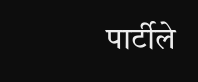पार्टीले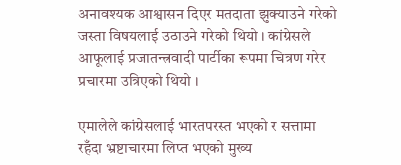अनावश्यक आश्वासन दिएर मतदाता झुक्याउने गरेको जस्ता विषयलाई उठाउने गरेको थियो । कांग्रेसले आफूलाई प्रजातन्त्रवादी पार्टीका रूपमा चित्रण गरेर प्रचारमा उत्रिएको थियो ।

एमालेले कांग्रेसलाई भारतपरस्त भएको र सत्तामा रहँदा भ्रष्टाचारमा लिप्त भएको मुख्य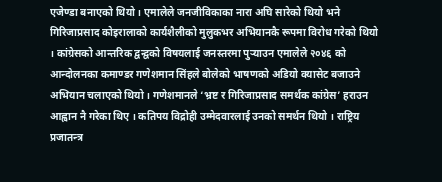एजेण्डा बनाएको थियो । एमालेले जनजीविकाका नारा अघि सारेको थियो भने गिरिजाप्रसाद कोइरालाको कार्यशैलीको मुलुकभर अभियानकै रूपमा विरोध गरेको थियो । कांग्रेसको आन्तरिक द्वन्द्वको विषयलाई जनस्तरमा पुर्‍याउन एमालेले २०४६ को आन्दोलनका कमाण्डर गणेशमान सिंहले बोलेको भाषणको अडियो क्यासेट बजाउने अभियान चलाएको थियो । गणेशमानले ‘भ्रष्ट र गिरिजाप्रसाद समर्थक कांग्रेस’ हराउन आह्वान नै गरेका थिए । कतिपय विद्रोही उम्मेदवारलाई उनको समर्थन थियो । राष्ट्रिय प्रजातन्त्र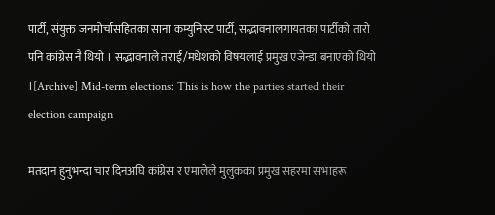पार्टी, संयुक्त जनमोर्चासहितका साना कम्युनिस्ट पार्टी, सद्भावनालगायतका पार्टीको तारो पनि कांग्रेस नै थियो । सद्भावनाले तराई/मधेशको विषयलाई प्रमुख एजेन्डा बनाएको थियो ।[Archive] Mid-term elections: This is how the parties started their election campaign

मतदान हुनुभन्दा चार दिनअघि कांग्रेस र एमालेले मुलुकका प्रमुख सहरमा सभाहरू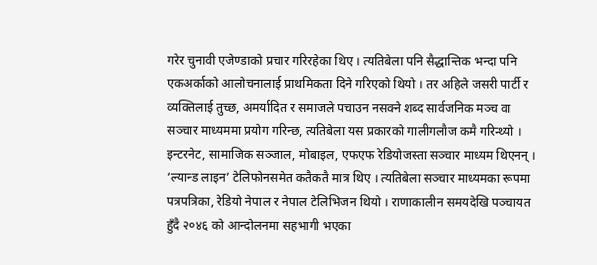गरेर चुनावी एजेण्डाको प्रचार गरिरहेका थिए । त्यतिबेला पनि सैद्धान्तिक भन्दा पनि एकअर्काको आलोचनालाई प्राथमिकता दिने गरिएको थियो । तर अहिले जसरी पार्टी र व्यक्तिलाई तुच्छ, अमर्यादित र समाजले पचाउन नसक्ने शब्द सार्वजनिक मञ्च वा सञ्चार माध्यममा प्रयोग गरिन्छ, त्यतिबेला यस प्रकारको गालीगलौज कमै गरिन्थ्यो । इन्टरनेट, सामाजिक सञ्जाल, मोबाइल, एफएफ रेडियोजस्ता सञ्चार माध्यम थिएनन् । ‘ल्यान्ड लाइन’ टेलिफोनसमेत कतैकतै मात्र थिए । त्यतिबेला सञ्चार माध्यमका रूपमा पत्रपत्रिका, रेडियो नेपाल र नेपाल टेलिभिजन थियो । राणाकालीन समयदेखि पञ्चायत हुँदै २०४६ को आन्दोलनमा सहभागी भएका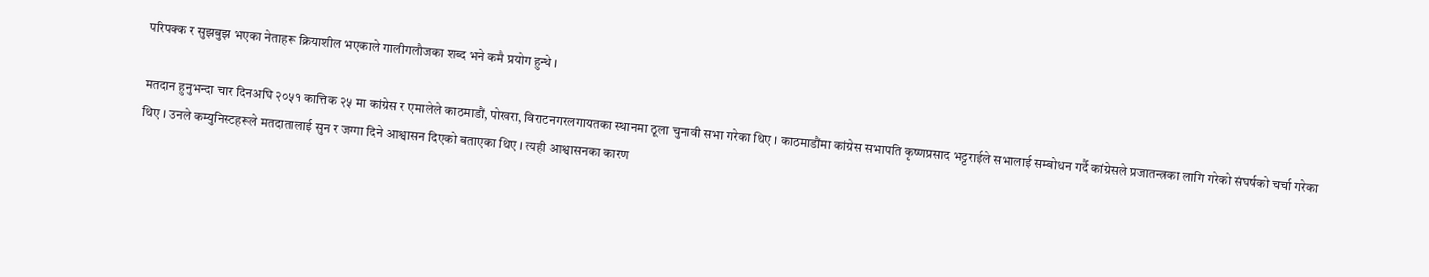परिपक्क र सुझबुझ भएका नेताहरू क्रियाशील भएकाले गालीगलौजका शब्द भने कमै प्रयोग हुन्थे ।

मतदान हुनुभन्दा चार दिनअघि २०५१ कात्तिक २५ मा कांग्रेस र एमालेले काठमाडौं, पोखरा, विराटनगरलगायतका स्थानमा ठूला चुनावी सभा गरेका थिए । काठमाडौंमा कांग्रेस सभापति कृष्णप्रसाद भट्टराईले सभालाई सम्बोधन गर्दै कांग्रेसले प्रजातन्त्रका लागि गरेको संघर्षको चर्चा गरेका थिए । उनले कम्युनिस्टहरूले मतदातालाई सुन र जग्गा दिने आश्वासन दिएको बताएका थिए । त्यही आश्वासनका कारण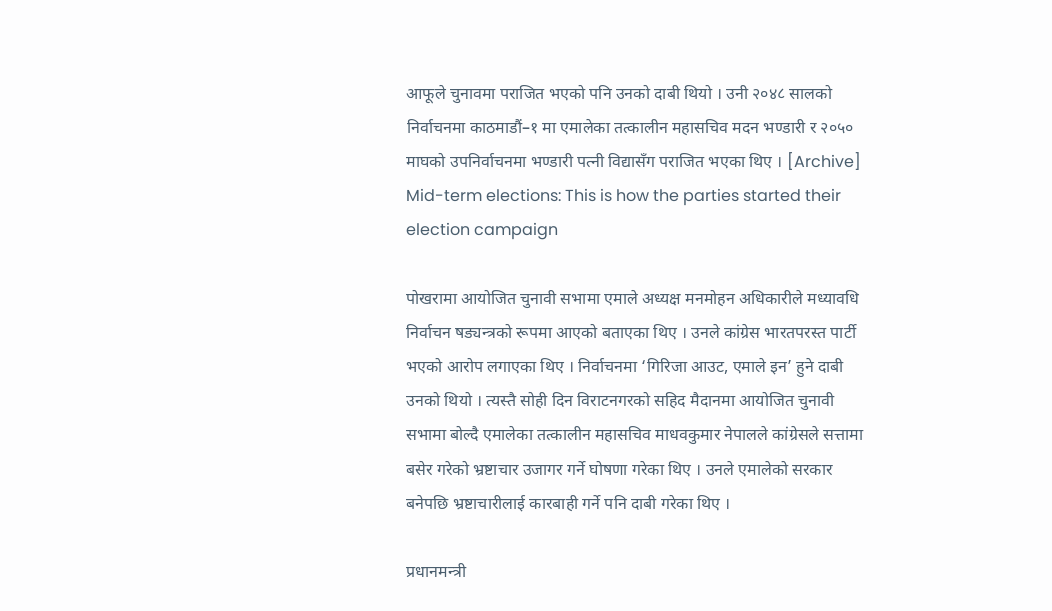आफूले चुनावमा पराजित भएको पनि उनको दाबी थियो । उनी २०४८ सालको निर्वाचनमा काठमाडौं–१ मा एमालेका तत्कालीन महासचिव मदन भण्डारी र २०५० माघको उपनिर्वाचनमा भण्डारी पत्नी विद्यासँग पराजित भएका थिए । [Archive] Mid-term elections: This is how the parties started their election campaign

पोखरामा आयोजित चुनावी सभामा एमाले अध्यक्ष मनमोहन अधिकारीले मध्यावधि निर्वाचन षड्यन्त्रको रूपमा आएको बताएका थिए । उनले कांग्रेस भारतपरस्त पार्टी भएको आरोप लगाएका थिए । निर्वाचनमा ‘गिरिजा आउट, एमाले इन’ हुने दाबी उनको थियो । त्यस्तै सोही दिन विराटनगरको सहिद मैदानमा आयोजित चुनावी सभामा बोल्दै एमालेका तत्कालीन महासचिव माधवकुमार नेपालले कांग्रेसले सत्तामा बसेर गरेको भ्रष्टाचार उजागर गर्ने घोषणा गरेका थिए । उनले एमालेको सरकार बनेपछि भ्रष्टाचारीलाई कारबाही गर्ने पनि दाबी गरेका थिए ।

प्रधानमन्त्री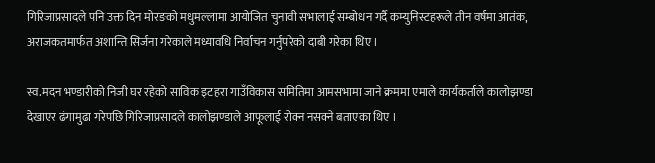गिरिजाप्रसादले पनि उक्त दिन मोरङको मधुमल्लामा आयोजित चुनावी सभालाई सम्बोधन गर्दै कम्युनिस्टहरूले तीन वर्षमा आतंक, अराजकतमार्फत अशान्ति सिर्जना गरेकाले मध्यावधि निर्वाचन गर्नुपरेको दाबी गरेका थिए ।

स्व.मदन भण्डारीको निजी घर रहेको साविक इटहरा गाउँविकास समितिमा आमसभामा जाने क्रममा एमाले कार्यकर्ताले कालोझण्डा देखाएर ढंगामुढा गरेपछि गिरिजाप्रसादले कालोझण्डाले आफूलाई रोक्न नसक्ने बताएका थिए ।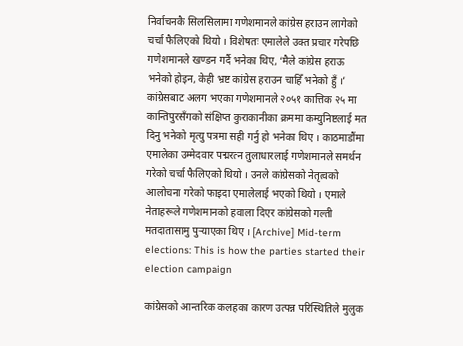निर्वाचनकै सिलसिलामा गणेशमानले कांग्रेस हराउन लागेको चर्चा फैलिएको थियो । विशेषतः एमालेले उक्त प्रचार गरेपछि गणेशमानले खण्डन गर्दै भनेका थिए, ‘मैले कांग्रेस हराऊ भनेको होइन, केही भ्रष्ट कांग्रेस हराउन चाहिँ भनेको हुँ ।’ कांग्रेसबाट अलग भएका गणेशमानले २०५१ कात्तिक २५ मा कान्तिपुरसँगको संक्षिप्त कुराकानीका क्रममा कम्युनिष्टलाई मत दिनु भनेको मृत्यु पत्रमा सही गर्नु हो भनेका थिए । काठमाडौंमा एमालेका उम्मेदवार पद्मरत्न तुलाधारलाई गणेशमानले समर्थन गरेको चर्चा फैलिएको थियो । उनले कांग्रेसको नेतृत्वको आलोचना गरेको फाइदा एमालेलाई भएको थियो । एमाले नेताहरूले गणेशमानको हवाला दिएर कांग्रेसको गल्ती मतदातासामु पुर्‍याएका थिए । [Archive] Mid-term elections: This is how the parties started their election campaign

कांग्रेसको आन्तरिक कलहका कारण उत्पन्न परिस्थितिले मुलुक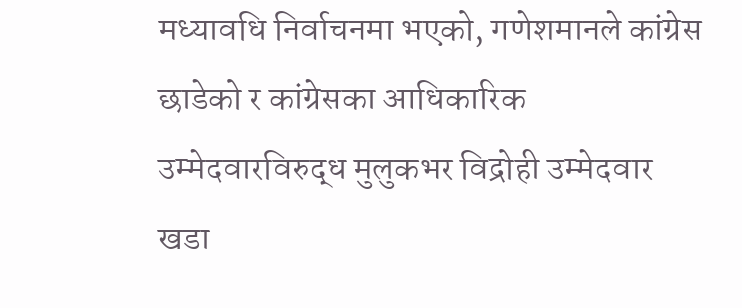मध्यावधि निर्वाचनमा भएको, गणेशमानले कांग्रेस छाडेको र कांग्रेसका आधिकारिक उम्मेदवारविरुद्ध मुलुकभर विद्रोही उम्मेदवार खडा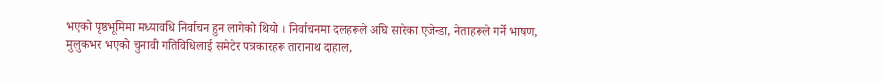भएको पृष्ठभूमिमा मध्यावधि निर्वाचन हुन लागेको थियो । निर्वाचनमा दलहरूले अघि सारेका एजेन्डा, नेताहरूले गर्ने भाषण, मुलुकभर भएको चुनावी गतिविधिलाई समेटेर पत्रकारहरू तारानाथ दाहाल,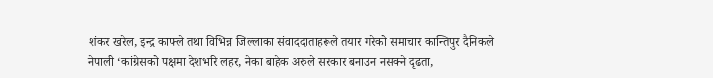शंकर खरेल, इन्द्र काफ्ले तथा विभिन्न जिल्लाका संवाददाताहरूले तयार गरेको समाचार कान्तिपुर दैनिकले नेपाली ‘कांग्रेसको पक्षमा देशभरि लहर, नेका बाहेक अरुले सरकार बनाउन नसक्ने दृढता,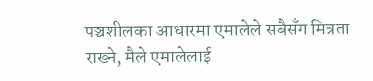पञ्चशीलका आधारमा एमालेले सबैसँग मित्रता राख्ने, मैले एमालेलाई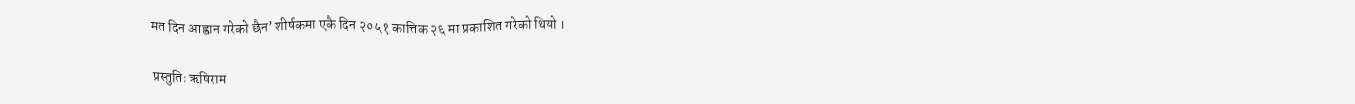मत दिन आह्वान गरेको छैन’ शीर्षकमा एकै दिन २०५१ कात्तिक २६ मा प्रकाशित गरेको थियो ।

 प्रस्तुतिः ऋषिराम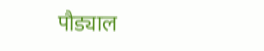पौड्याल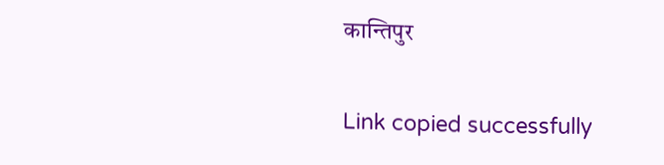कान्तिपुर

Link copied successfully